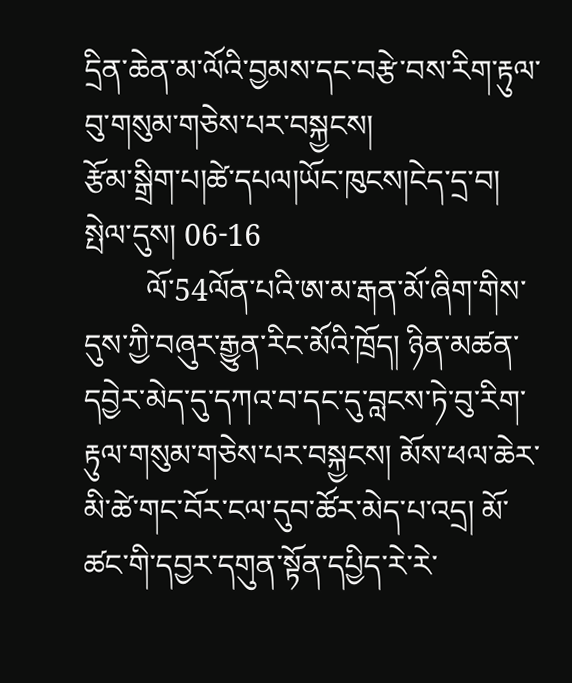དྲིན་ཆེན་མ་ལོའི་བྱམས་དང་བརྩེ་བས་རིག་རྟུལ་བུ་གསུམ་གཅེས་པར་བསྐྱངས།
རྩོམ་སྒྲིག་པ།ཚེ་དཔལ།ཡོང་ཁུངས།ངེད་དྲ་བ། སྤེལ་དུས། 06-16
        ལོ་54ལོན་པའི་ཨ་མ་རྒན་མོ་ཞིག་གིས་དུས་ཀྱི་བཞུར་རྒྱུན་རིང་མོའི་ཁྲོད། ཉིན་མཚན་དབྱེར་མེད་དུ་དཀའ་བ་དང་དུ་བླངས་ཏེ་བུ་རིག་རྟུལ་གསུམ་གཅེས་པར་བསྐྱངས། མོས་ཕལ་ཆེར་མི་ཚེ་གང་བོར་ངལ་དུབ་ཚོར་མེད་པ་འདྲ། མོ་ཚང་གི་དབྱར་དགུན་སྟོན་དཔྱིད་རེ་རེ་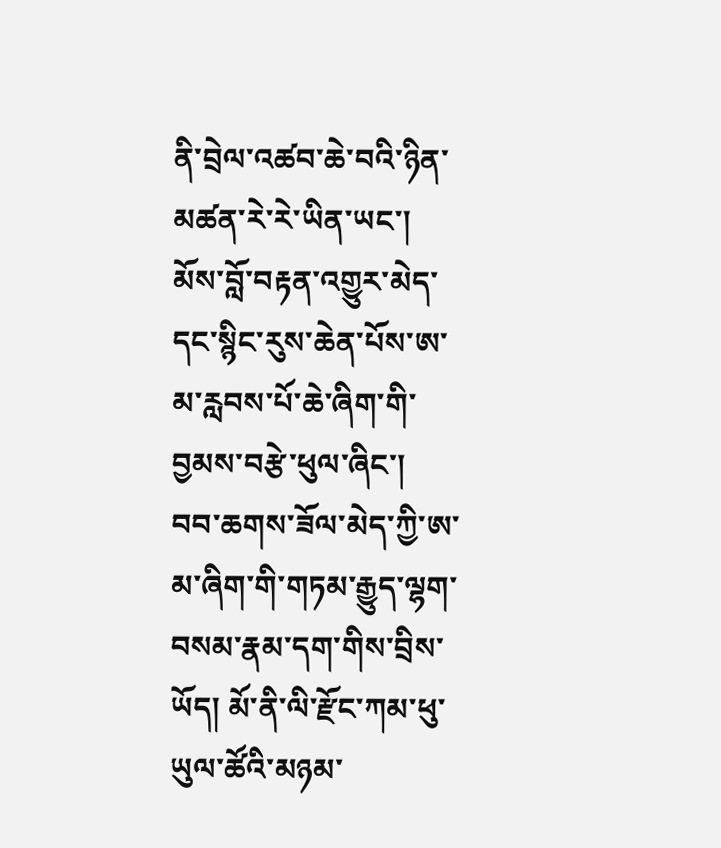ནི་བྲེལ་འཚབ་ཆེ་བའི་ཉིན་མཚན་རེ་རེ་ཡིན་ཡང་། མོས་བློ་བརྟན་འགྱུར་མེད་དང་སྙིང་རུས་ཆེན་པོས་ཨ་མ་རླབས་པོ་ཆེ་ཞིག་གི་བྱམས་བརྩེ་ཕུལ་ཞིང་། བབ་ཆགས་ཟོལ་མེད་ཀྱི་ཨ་མ་ཞིག་གི་གཏམ་རྒྱུད་ལྷག་བསམ་རྣམ་དག་གིས་བྲིས་ཡོད། མོ་ནི་ལི་རྫོང་ཀམ་ཕུ་ཡུལ་ཚོའི་མཉམ་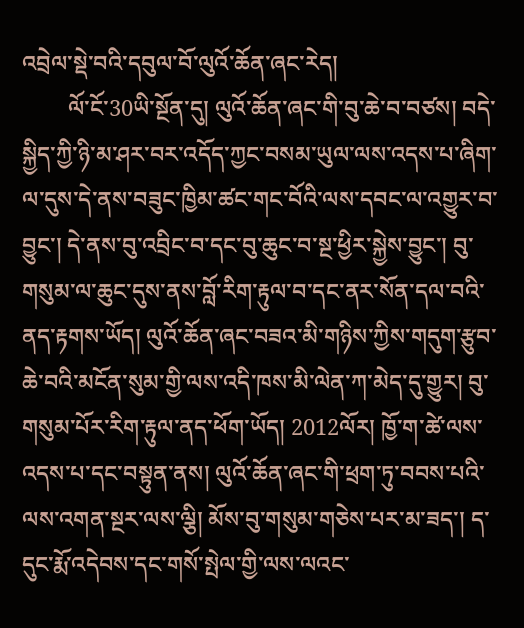འབྲེལ་སྡེ་བའི་དབུལ་བོ་ལུའོ་ཆོན་ཞང་རེད།
        ལོ་ངོ་30ཡི་སྔོན་དུ། ལུའོ་ཆོན་ཞང་གི་བུ་ཆེ་བ་བཙས། བདེ་སྐྱིད་ཀྱི་ཉི་མ་ཤར་བར་འདོད་ཀྱང་བསམ་ཡུལ་ལས་འདས་པ་ཞིག་ལ་དུས་དེ་ནས་བཟུང་ཁྱིམ་ཚང་གང་བོའི་ལས་དབང་ལ་འགྱུར་བ་བྱུང་། དེ་ནས་བུ་འབྲིང་བ་དང་བུ་ཆུང་བ་སྔ་ཕྱིར་སྐྱེས་བྱུང་། བུ་གསུམ་ལ་ཆུང་དུས་ནས་བློ་རིག་རྟུལ་བ་དང་ནར་སོན་དལ་བའི་ནད་རྟགས་ཡོད། ལུའོ་ཆོན་ཞང་བཟའ་མི་གཉིས་ཀྱིས་གདུག་རྩུབ་ཆེ་བའི་མངོན་སུམ་གྱི་ལས་འདི་ཁས་མི་ལེན་ཀ་མེད་དུ་གྱུར། བུ་གསུམ་པོར་རིག་རྟུལ་ནད་ཕོག་ཡོད། 2012ལོར། ཁྱོ་ག་ཚེ་ལས་འདས་པ་དང་བསྟུན་ནས། ལུའོ་ཆོན་ཞང་གི་ཕྲག་ཏུ་བབས་པའི་ལས་འགན་སྔར་ལས་ལྕི། མོས་བུ་གསུམ་གཅེས་པར་མ་ཟད་། ད་དུང་རྨོ་འདེབས་དང་གསོ་སྤེལ་གྱི་ལས་ལའང་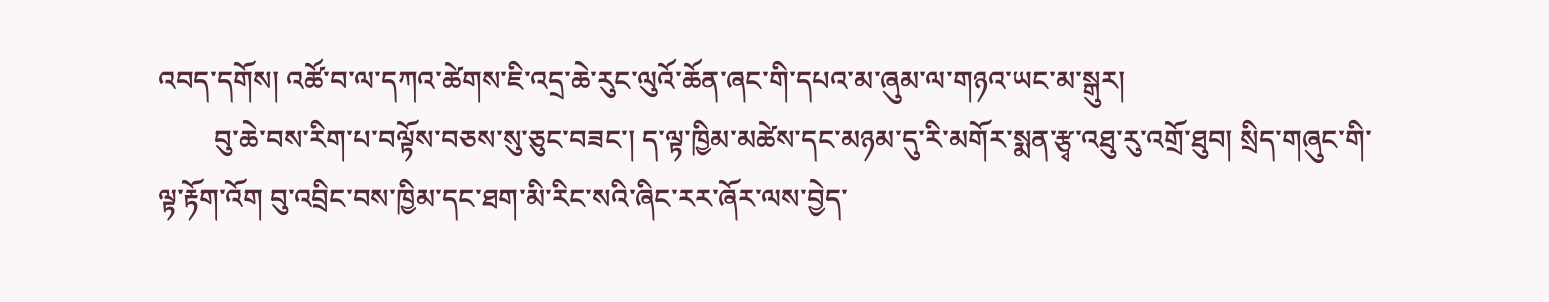འབད་དགོས། འཚོ་བ་ལ་དཀའ་ཚེགས་ཇི་འདྲ་ཆེ་རུང་ལུའོ་ཆོན་ཞང་གི་དཔའ་མ་ཞུམ་ལ་གཉའ་ཡང་མ་སྒུར།
        བུ་ཆེ་བས་རིག་པ་བལྟོས་བཅས་སུ་ཅུང་བཟང་། ད་ལྟ་ཁྱིམ་མཚེས་དང་མཉམ་དུ་རི་མགོར་སྨན་རྩྭ་འཐུ་རུ་འགྲོ་ཐུབ། སྲིད་གཞུང་གི་ལྟ་རྟོག་འོག བུ་འབྲིང་བས་ཁྱིམ་དང་ཐག་མི་རིང་སའི་ཞིང་རར་ཞོར་ལས་བྱེད་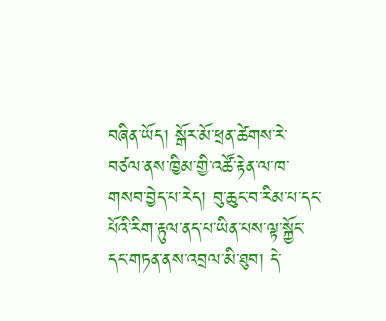བཞིན་ཡོད། སྒོར་མོ་ཕྲན་ཚེགས་རེ་བཙལ་ནས་ཁྱིམ་གྱི་འཚོ་རྟེན་ལ་ཁ་གསབ་བྱེད་པ་རེད། བུ་ཆུང་བ་རིམ་པ་དང་པོའི་རིག་རྟུལ་ནད་པ་ཡིན་པས་ལྟ་སྐྱོང་དང་གཏན་ནས་འབྲལ་མི་ཐུབ། དེ་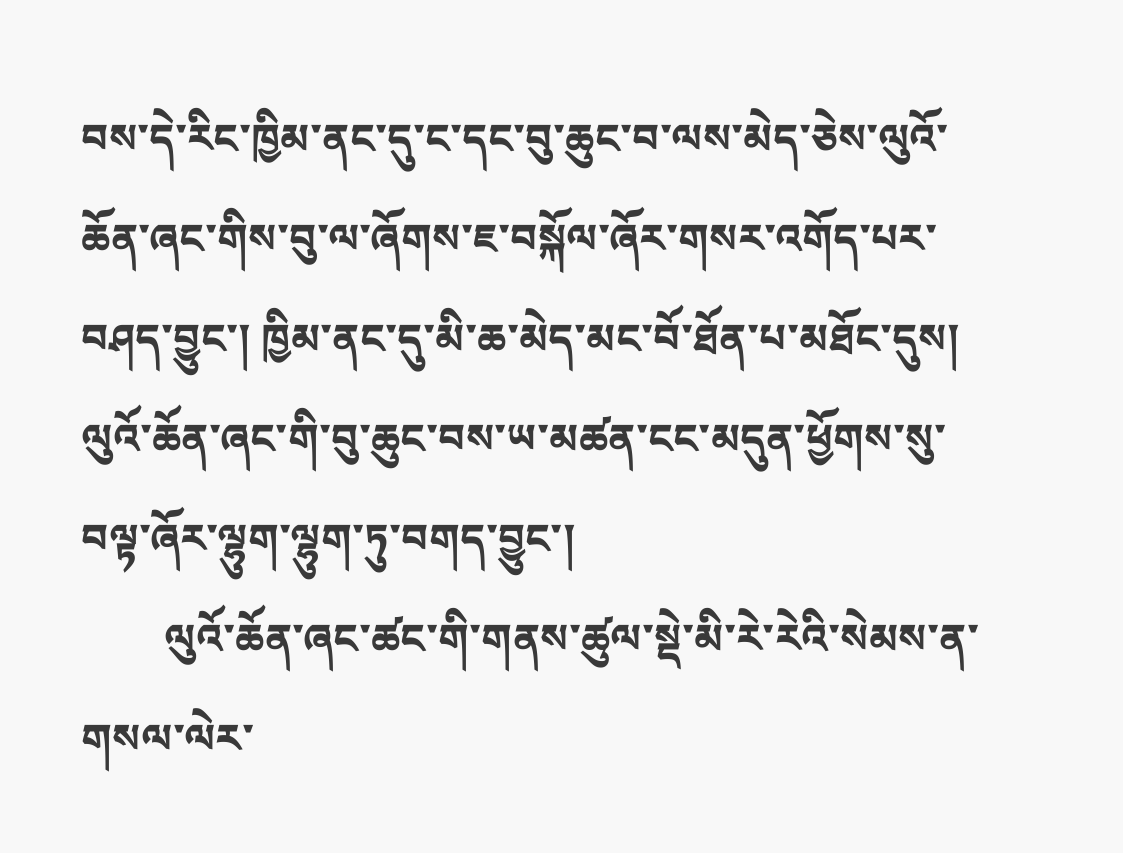བས་དེ་རིང་ཁྱིམ་ནང་དུ་ང་དང་བུ་ཆུང་བ་ལས་མེད་ཅེས་ལུའོ་ཆོན་ཞང་གིས་བུ་ལ་ཞོགས་ཇ་བསྐོལ་ཞོར་གསར་འགོད་པར་བཤད་བྱུང་། ཁྱིམ་ནང་དུ་མི་ཆ་མེད་མང་བོ་ཐོན་པ་མཐོང་དུས། ལུའོ་ཆོན་ཞང་གི་བུ་ཆུང་བས་ཡ་མཚན་ངང་མདུན་ཕྱོགས་སུ་བལྟ་ཞོར་ལྷུག་ལྷུག་ཏུ་བགད་བྱུང་།
        ལུའོ་ཆོན་ཞང་ཚང་གི་གནས་ཚུལ་སྡེ་མི་རེ་རེའི་སེམས་ན་གསལ་ལེར་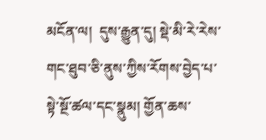མངོན་ལ།  དུས་རྒྱུན་དུ། སྡེ་མི་རེ་རེས་གང་ཐུབ་ཅི་ནུས་ཀྱིས་རོགས་བྱེད་པ་སྟེ་སྔོ་ཚལ་དང་སྣུམ། གྱོན་ཆས་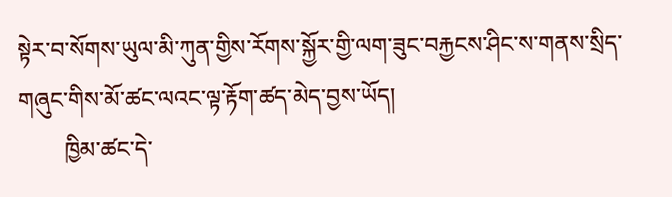སྟེར་བ་སོགས་ཡུལ་མི་ཀུན་གྱིས་རོགས་སྐྱོར་གྱི་ལག་ཟུང་བརྐྱངས་ཤིང་ས་གནས་སྲིད་གཞུང་གིས་མོ་ཚང་ལའང་ལྟ་རྟོག་ཚད་མེད་བྱས་ཡོད།
        ཁྱིམ་ཚང་དེ་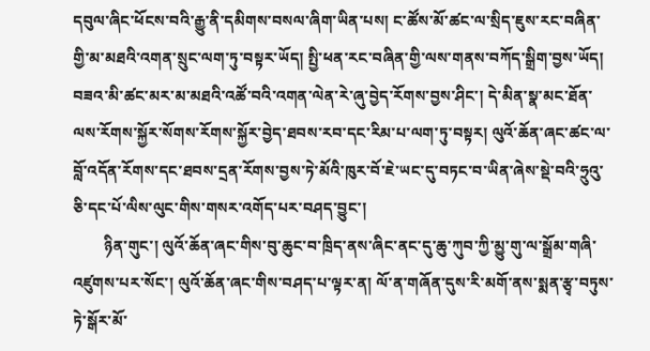དབུལ་ཞིང་ཕོངས་བའི་རྒྱུ་ནི་དམིགས་བསལ་ཞིག་ཡིན་པས། ང་ཚོས་མོ་ཚང་ལ་སྲིད་ཇུས་རང་བཞིན་གྱི་མ་མཐའི་འགན་སྲུང་ལག་ཏུ་བསྟར་ཡོད། སྤྱི་ཕན་རང་བཞིན་གྱི་ལས་གནས་བཀོད་སྒྲིག་བྱས་ཡོད། བཟའ་མི་ཚང་མར་མ་མཐའི་འཚོ་བའི་འགན་ལེན་རེ་ཞུ་བྱེད་རོགས་བྱས་ཤིང་། དེ་མིན་སྣ་མང་ཐོན་ལས་རོགས་སྐྱོར་སོགས་རོགས་སྐྱོར་བྱེད་ཐབས་རབ་དང་རིམ་པ་ལག་ཏུ་བསྟར། ལུའོ་ཆོན་ཞང་ཚང་ལ་བློ་འདོན་རོགས་དང་ཐབས་དྲན་རོགས་བྱས་ཏེ་མོའི་ཁུར་བོ་ཇེ་ཡང་དུ་བཏང་བ་ཡིན་ཞེས་སྡེ་བའི་ཧྲུའུ་ཅི་དང་པོ་ལིས་ལུང་གིས་གསར་འགོད་པར་བཤད་བྱུང་།
        ཉིན་གུང་། ལུའོ་ཆོན་ཞང་གིས་བུ་ཆུང་བ་ཁྲིད་ནས་ཞིང་ནང་དུ་ཆུ་ཀུབ་ཀྱི་མྱུ་གུ་ལ་སྒྲོམ་གཞི་འཛུགས་པར་སོང་། ལུའོ་ཆོན་ཞང་གིས་བཤད་པ་ལྟར་ན། ལོ་ན་གཞོན་དུས་རི་མགོ་ནས་སྨན་རྩྭ་བཏུས་ཏེ་སྒོར་མོ་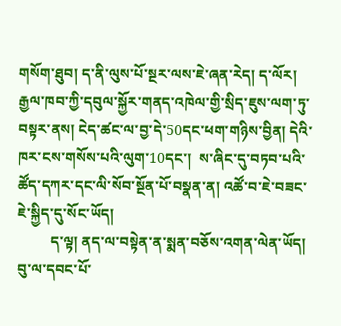གསོག་ཐུབ། ད་ནི་ལུས་པོ་སྔར་ལས་ཇེ་ཞན་རེད། ད་ལོར། རྒྱལ་ཁབ་ཀྱི་དབུལ་སྐྱོར་གནད་འཁེལ་གྱི་སྲིད་ཇུས་ལག་ཏུ་བསྟར་ནས། ངེད་ཚང་ལ་བྱ་དེ་50དང་ཕག་གཉིས་བྱིན། དེའི་ཁར་ངས་གསོས་པའི་ལུག་10དང་།  ས་ཞིང་དུ་བཏབ་པའི་ཚོད་དཀར་དང་ལི་སོབ་སྔོན་པོ་བསྣན་ན། འཚོ་བ་ཇེ་བཟང་ཇེ་སྐྱིད་དུ་སོང་ཡོད།
         ད་ལྟ། ནད་ལ་བསྟེན་ན་སྨན་བཅོས་འགན་ལེན་ཡོད། བུ་ལ་དབང་པོ་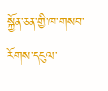སྐྱོན་ཅན་གྱི་ཁ་གསབ་རོགས་དངུལ་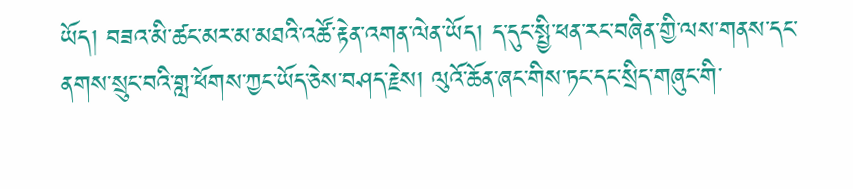ཡོད། བཟའ་མི་ཚང་མར་མ་མཐའི་འཚོ་རྟེན་འགན་ལེན་ཡོད། ད་དུང་སྤྱི་ཕན་རང་བཞིན་གྱི་ལས་གནས་དང་ནགས་སྲུང་བའི་གླ་ཕོགས་ཀྱང་ཡོད་ཅེས་བཤད་རྗེས། ལུའོ་ཆོན་ཞང་གིས་ཏང་དང་སྲིད་གཞུང་གི་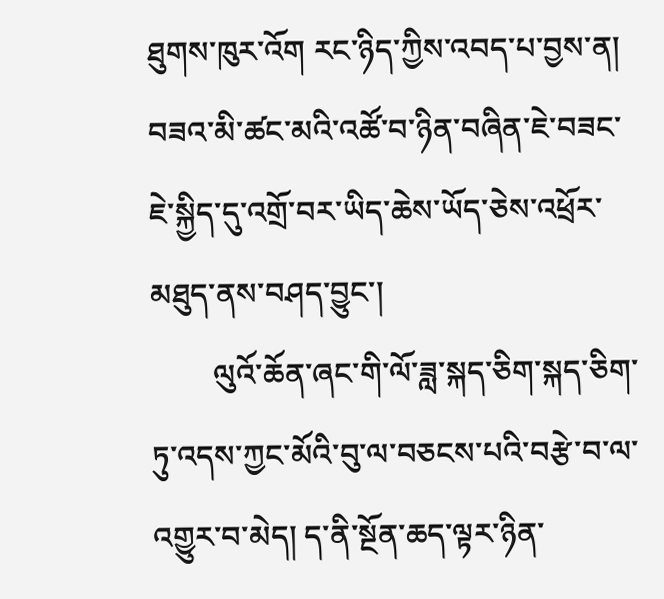ཐུགས་ཁུར་འོག རང་ཉིད་ཀྱིས་འབད་པ་བྱས་ན། བཟའ་མི་ཚང་མའི་འཚོ་བ་ཉིན་བཞིན་ཇེ་བཟང་ཇེ་སྐྱིད་དུ་འགྲོ་བར་ཡིད་ཆེས་ཡོད་ཅེས་འཕྲོར་མཐུད་ནས་བཤད་བྱུང་།
        ལུའོ་ཆོན་ཞང་གི་ལོ་ཟླ་སྐད་ཅིག་སྐད་ཅིག་ཏུ་འདས་ཀྱང་མོའི་བུ་ལ་བཅངས་པའི་བརྩེ་བ་ལ་འགྱུར་བ་མེད། ད་ནི་སྔོན་ཆད་ལྟར་ཉིན་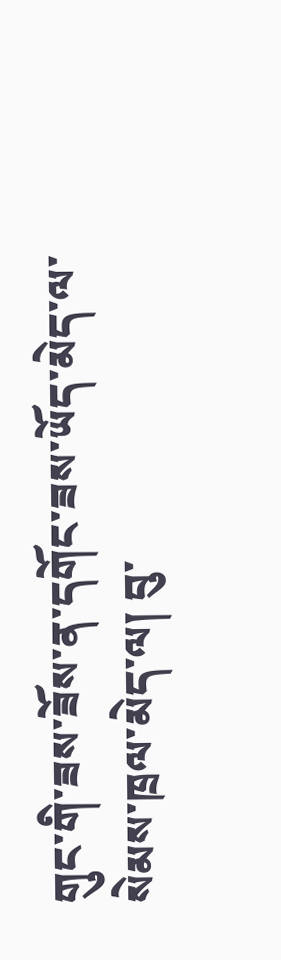གུང་གི་ཟས་ཟོས་ན་དགོང་ཟས་ཡོད་མེད་ལ་སེམས་ཁྲལ་མེད་ལ། བུ་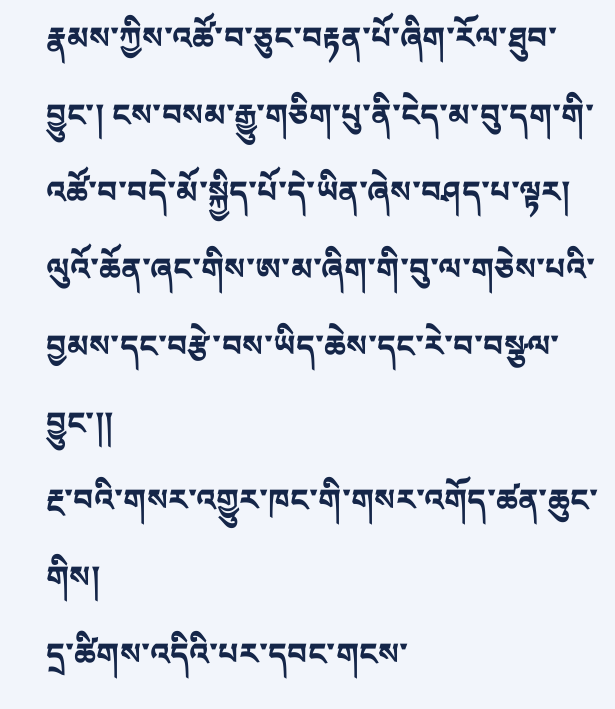རྣམས་ཀྱིས་འཚོ་བ་ཅུང་བརྟན་པོ་ཞིག་རོལ་ཐུབ་བྱུང་། ངས་བསམ་རྒྱུ་གཅིག་པུ་ནི་ངེད་མ་བུ་དག་གི་འཚོ་བ་བདེ་མོ་སྐྱིད་པོ་དེ་ཡིན་ཞེས་བཤད་པ་ལྟར། ལུའོ་ཆོན་ཞང་གིས་ཨ་མ་ཞིག་གི་བུ་ལ་གཅེས་པའི་བྱམས་དང་བརྩེ་བས་ཡིད་ཆེས་དང་རེ་བ་བསྩལ་བྱུང་།།
རྔ་བའི་གསར་འགྱུར་ཁང་གི་གསར་འགོད་ཚན་ཆུང་གིས།
དྲ་ཚིགས་འདིའི་པར་དབང་གངས་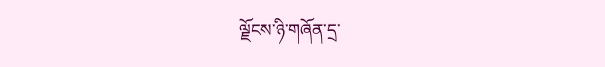ལྗོངས་ཉི་གཞོན་དྲ་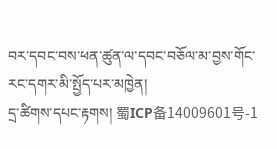བར་དབང་བས་ཕན་ཚུན་ལ་དབང་བཅོལ་མ་བྱས་གོང་རང་དགར་མི་སྤྱོད་པར་མཁྱེན།
དྲ་ཚིགས་དཔང་རྟགས། 蜀ICP备14009601号-1